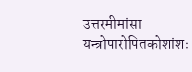उत्तरमीमांसा
यन्त्रोपारोपितकोशांशः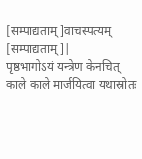[सम्पाद्यताम्]वाचस्पत्यम्
[सम्पाद्यताम्]|
पृष्ठभागोऽयं यन्त्रेण केनचित् काले काले मार्जयित्वा यथास्रोतः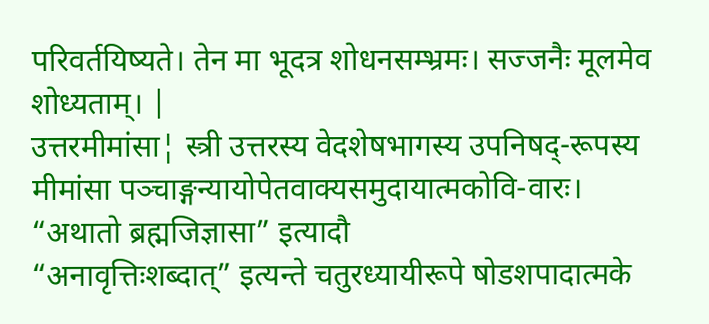परिवर्तयिष्यते। तेन मा भूदत्र शोधनसम्भ्रमः। सज्जनैः मूलमेव शोध्यताम्। |
उत्तरमीमांसा¦ स्त्री उत्तरस्य वेदशेषभागस्य उपनिषद्-रूपस्य मीमांसा पञ्चाङ्गन्यायोपेतवाक्यसमुदायात्मकोवि-वारः।
“अथातो ब्रह्मजिज्ञासा” इत्यादौ
“अनावृत्तिःशब्दात्” इत्यन्ते चतुरध्यायीरूपे षोडशपादात्मके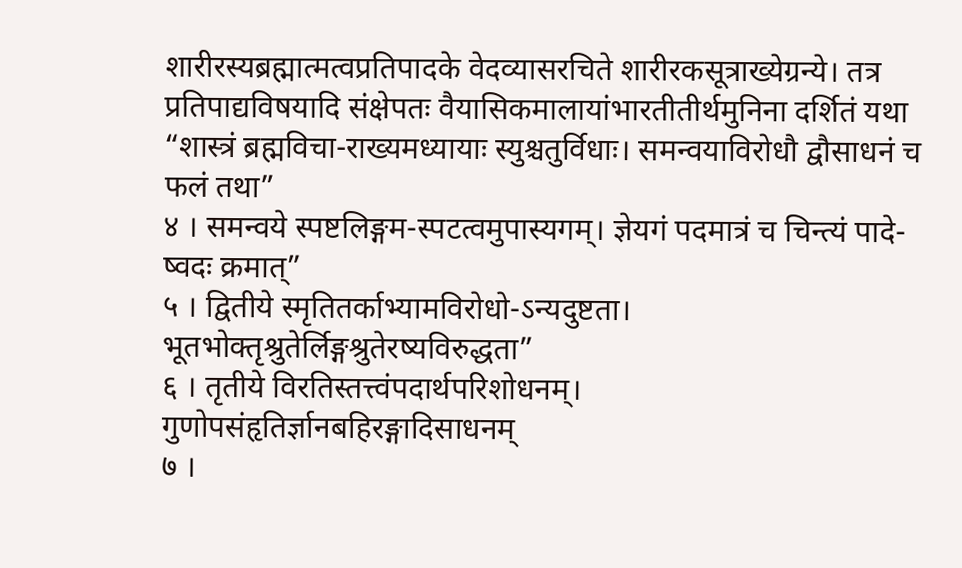शारीरस्यब्रह्मात्मत्वप्रतिपादके वेदव्यासरचिते शारीरकसूत्राख्येग्रन्ये। तत्र प्रतिपाद्यविषयादि संक्षेपतः वैयासिकमालायांभारतीतीर्थमुनिना दर्शितं यथा
“शास्त्रं ब्रह्मविचा-राख्यमध्यायाः स्युश्चतुर्विधाः। समन्वयाविरोधौ द्वौसाधनं च फलं तथा”
४ । समन्वये स्पष्टलिङ्गम-स्पटत्वमुपास्यगम्। ज्ञेयगं पदमात्रं च चिन्त्यं पादे-ष्वदः क्रमात्”
५ । द्वितीये स्मृतितर्काभ्यामविरोधो-ऽन्यदुष्टता। भूतभोक्तृश्रुतेर्लिङ्गश्रुतेरष्यविरुद्धता”
६ । तृतीये विरतिस्तत्त्वंपदार्थपरिशोधनम्। गुणोपसंहृतिर्ज्ञानबहिरङ्गादिसाधनम्
७ ।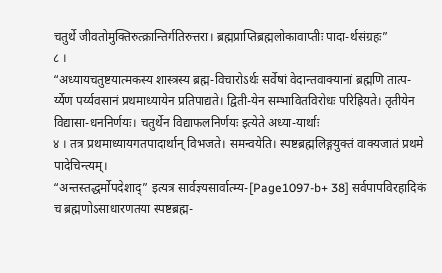चतुर्थे जीवतोमुक्तिरुत्क्रान्तिर्गतिरुत्तरा। ब्रह्मप्राप्तिब्रह्मलोकावाप्तीः पादा-र्थसंग्रहः”
८ ।
“अध्यायचतुष्टयात्मकस्य शास्त्रस्य ब्रह्म-विचारोऽर्थः सर्वेषां वेदान्तवाक्यानां ब्रह्मणि तात्प-र्य्येण पर्य्यवसानं प्रथमाध्यायेन प्रतिपाद्यते। द्विती-येन सम्भावितविरोधः परिह्रियते। तृतीयेन विद्यासा-धननिर्णयः। चतुर्थेन विद्याफलनिर्णयः इत्येते अध्या-यार्थाः
४ । तत्र प्रथमाध्यायगतपादार्थान् विभजते। समन्वयेति। स्पष्टब्रह्मलिङ्गयुक्तं वाक्यजातं प्रथमे पादेचिन्त्यम्।
“अन्तस्तद्धर्मोपदेशाद्” इत्यत्र सार्वज्ञ्यसार्वात्म्य-[Page1097-b+ 38] सर्वपापविरहादिकं च ब्रह्मणोऽसाधारणतया स्पष्टब्रह्म-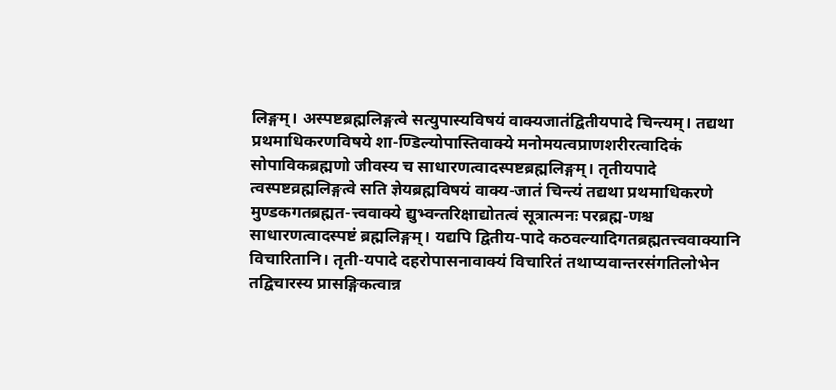लिङ्गम्। अस्पष्टब्रह्मलिङ्गत्वे सत्युपास्यविषयं वाक्यजातंद्वितीयपादे चिन्त्यम्। तद्यथा प्रथमाधिकरणविषये शा-ण्डिल्योपास्तिवाक्ये मनोमयत्वप्राणशरीरत्वादिकं सोपाविकब्रह्मणो जीवस्य च साधारणत्वादस्पष्टब्रह्मलिङ्गम्। तृतीयपादे त्वस्पष्टव्रह्मलिङ्गत्वे सति ज्ञेयब्रह्मविषयं वाक्य-जातं चिन्त्यं तद्यथा प्रथमाधिकरणे मुण्डकगतब्रह्मत-त्त्ववाक्ये द्युभ्वन्तरिक्षाद्योतत्वं सूत्रात्मनः परब्रह्म-णश्च साधारणत्वादस्पष्टं ब्रह्मलिङ्गम्। यद्यपि द्वितीय-पादे कठवल्यादिगतब्रह्मतत्त्ववाक्यानि विचारितानि। तृती-यपादे दहरोपासनावाक्यं विचारितं तथाप्यवान्तरसंगतिलोभेन तद्विचारस्य प्रासङ्गिकत्वान्न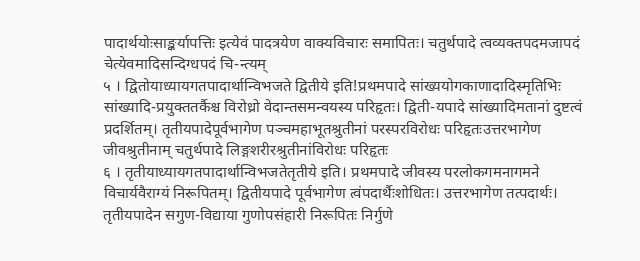पादार्थयोःसाङ्कर्यापत्तिः इत्येवं पादत्रयेण वाक्यविचारः समापितः। चतुर्थपादे त्वव्यक्तपदमजापदं चेत्येवमादिसन्दिग्धपदं चि-न्त्यम्
५ । द्वितोयाध्यायगतपादार्थान्विभजते द्वितीये इति!प्रथमपादे सांख्ययोगकाणादादिस्मृतिभिः सांख्यादि-प्रयुक्ततर्कैश्च विरोध्रो वेदान्तसमन्वयस्य परिहृतः। द्विती-यपादे सांख्यादिमतानां दुष्टत्वं प्रदर्शितम्। तृतीयपादेपूर्वभागेण पञ्चमहाभूतश्रुतीनां परस्परविरोधः परिहृतःउत्तरभागेण जीवश्रुतीनाम् चतुर्थपादे लिङ्गशरीरश्रुतीनांविरोधः परिहृतः
६ । तृतीयाध्यायगतपादार्थान्विभजतेतृतीये इति। प्रथमपादे जीवस्य परलोकगमनागमने विचार्यवैराग्यं निरूपितम्। द्वितीयपादे पूर्वभागेण त्वंपदार्थैःशोधितः। उत्तरभागेण तत्पदार्थः। तृतीयपादेन सगुण-विद्याया गुणोपसंहारी निरूपितः निर्गुणे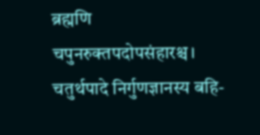ब्रह्मणि चपुनरुक्तपदोपसंहारश्च। चतुर्थपादे निर्गुणज्ञानस्य बहि-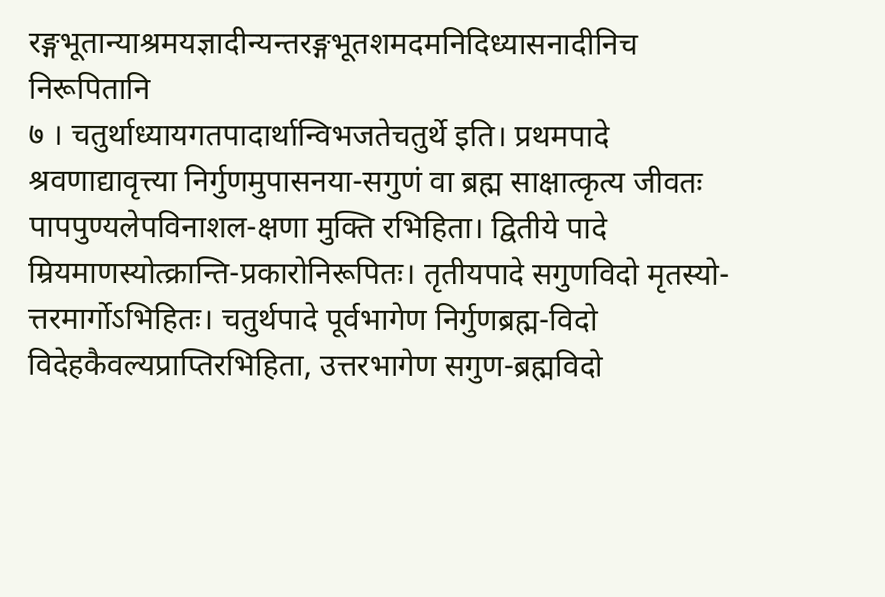रङ्गभूतान्याश्रमयज्ञादीन्यन्तरङ्गभूतशमदमनिदिध्यासनादीनिच निरूपितानि
७ । चतुर्थाध्यायगतपादार्थान्विभजतेचतुर्थे इति। प्रथमपादे श्रवणाद्यावृत्त्या निर्गुणमुपासनया-सगुणं वा ब्रह्म साक्षात्कृत्य जीवतः पापपुण्यलेपविनाशल-क्षणा मुक्ति रभिहिता। द्वितीये पादे म्रियमाणस्योत्क्रान्ति-प्रकारोनिरूपितः। तृतीयपादे सगुणविदो मृतस्यो-त्तरमार्गोऽभिहितः। चतुर्थपादे पूर्वभागेण निर्गुणब्रह्म-विदो विदेहकैवल्यप्राप्तिरभिहिता, उत्तरभागेण सगुण-ब्रह्मविदो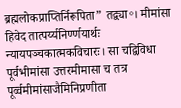ब्रह्मलोकप्राप्तिर्निरूपिता” तद्व्या॰। मीमांसा हिवेद तात्पर्य्यनिर्ण्णयार्थः न्यायपञ्चकात्मकविचारः। सा चद्विविधा पूर्वभीमांसा उत्तरमीमासा च तत्र पूर्व्वमीमांसाजैमिनिप्रणीता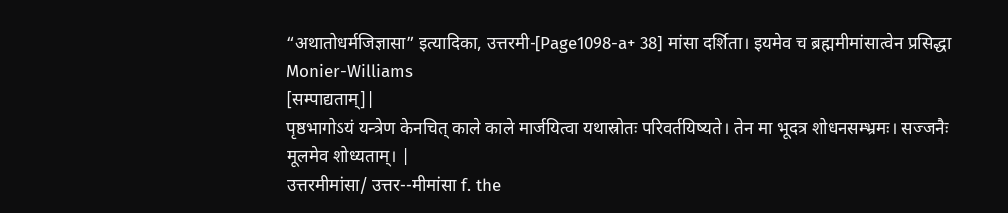“अथातोधर्मजिज्ञासा” इत्यादिका, उत्तरमी-[Page1098-a+ 38] मांसा दर्शिता। इयमेव च ब्रह्ममीमांसात्वेन प्रसिद्धा
Monier-Williams
[सम्पाद्यताम्]|
पृष्ठभागोऽयं यन्त्रेण केनचित् काले काले मार्जयित्वा यथास्रोतः परिवर्तयिष्यते। तेन मा भूदत्र शोधनसम्भ्रमः। सज्जनैः मूलमेव शोध्यताम्। |
उत्तरमीमांसा/ उत्तर--मीमांसा f. the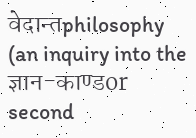वेदान्तphilosophy (an inquiry into the ज्ञान-काण्डor second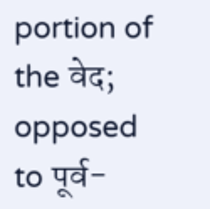portion of the वेद; opposed to पूर्व-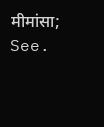मीमांसा; See.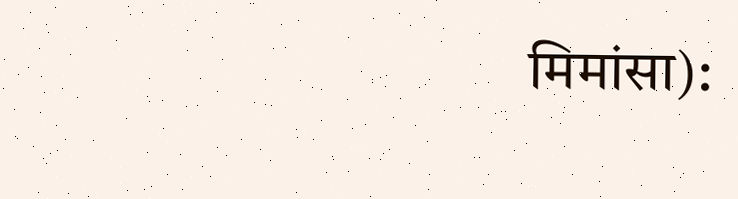मिमांसा):